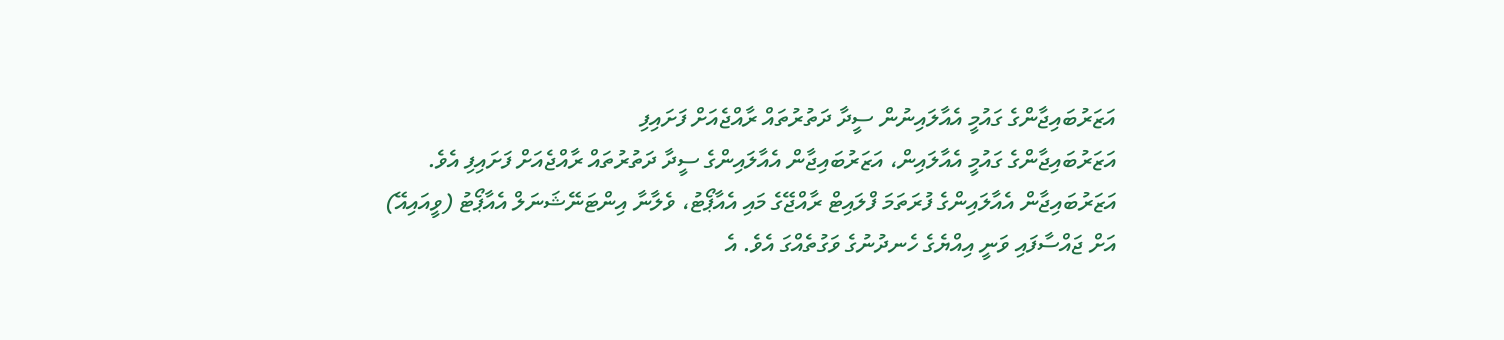އަޒަރުބައިޖާންގެ ގައުމީ އެއާލައިނުން ސީދާ ދަތުރުތައް ރާއްޖެއަށް ފަށައިފި
އަޒަރުބައިޖާންގެ ގައުމީ އެއާލައިން، އަޒަރުބައިޖާން އެއާލައިންގެ ސީދާ ދަތުރުތައް ރާއްޖެއަށް ފަށައިފި އެވެ.
އަޒަރުބައިޖާން އެއާލައިންގެ ފުރަތަމަ ފްލައިޓް ރާއްޖޭގެ މައި އެއާޕޯޓު، ވެލާނާ އިންޓަނޭޝަނަލް އެއާޕޯޓު (ވީއައިއޭ) އަށް ޖައްސާފައި ވަނީ އިއްޔެގެ ހެނދުނުގެ ވަގުތެއްގަ އެވެ. އެ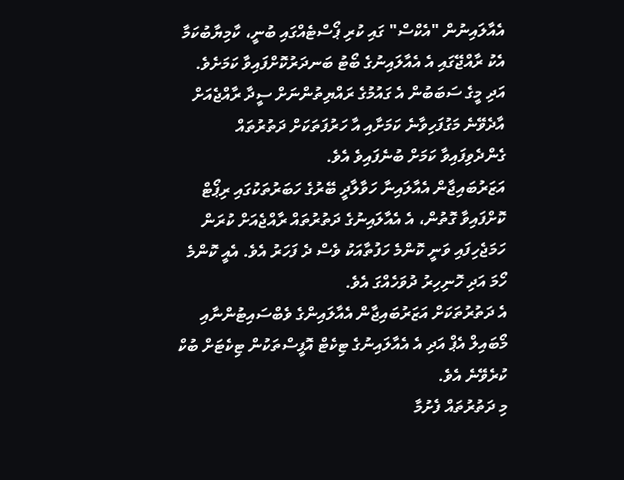އެއާލައިނުން "އެކްސް" ގައި ކުރި ޕޯސްޓެއްގައި ބުނީ، ކާމިޔާބުކަމާ އެކު ރާއްޖޭގައި އެ އެއާލައިނުގެ ބޯޓު ބަނދަރުކޮށްފައިވާ ކަމަށެވެ. އަދި މީގެ ސަބަބުން އެ ގައުމުގެ ރައްޔިތުންނަށް ސީދާ ރާއްޖެއަށް އާދެވޭނެ މަގުފަހިވާނެ ކަމަށާއި އާ ހަރުފަތަކަށް ދަތުރުތައް ގެންދެވިފައިވާ ކަމަށް ބުނެފައިވެ އެވެ.
އަޒަރުބައިޖާން އެއާލައިނާ ހަވާލާދީ ބޭރުގެ ހަބަރުތަކުގައި ރިޕޯޓް ކޮށްފައިވާ ގޮތުން، އެ އެއާލައިނުގެ ދަތުރުތައް ރާއްޖެއަށް ކުރަން ހަމަޖެހިފައި ވަނީ ކޮންމެ ހަފުތާއަކު ވެސް ދެ ފަހަރު އެވެ. އެއީ ކޮންމެ ހޯމަ އަދި ހޮނިހިރު ދުވަހެއްގަ އެވެ.
އެ ދަތުރުތަކަށް އަޒަރުބައިޖާން އެއާލައިންގެ ވެބްސައިޓުންނާއި މޯބައިލް އެޕް އަދި އެ އެއާލައިނުގެ ޓިކެޓް އޮފީސްތަކުން ޓިކެޓަށް ބުކް ކުރެވޭނެ އެވެ.
މި ދަތުރުތައް ފެށުމާ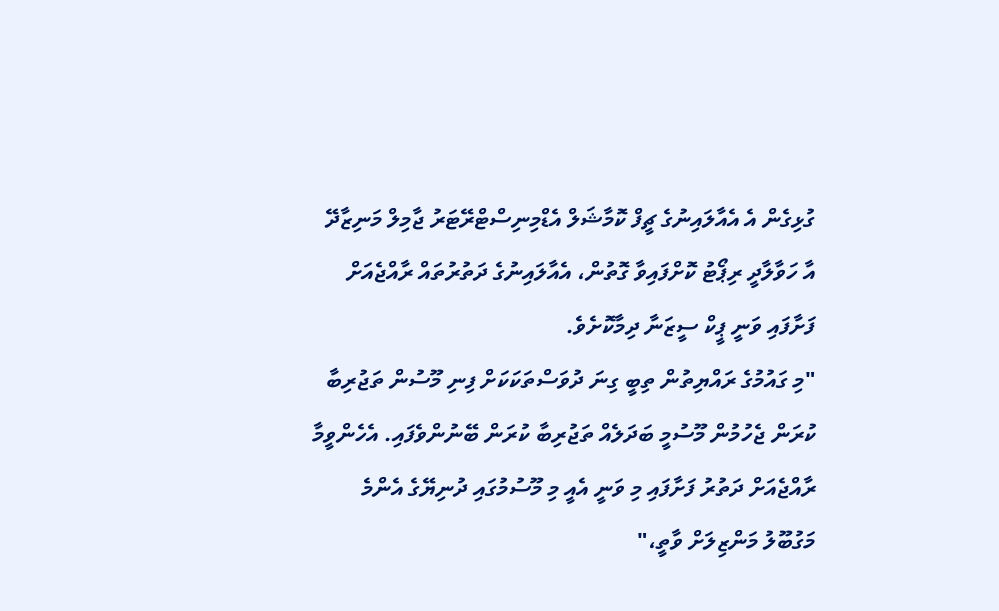ގުޅިގެން އެ އެއާލައިނުގެ ޗީފް ކޮމާޝަލް އެޑްމިނިސްޓްރޭޓަރު ޖާމިލް މަނިޒާދޭ އާ ހަވާލާދީ ރިޕޯޓު ކޮށްފައިވާ ގޮތުން، އެއާލައިނުގެ ދަތުރުތައް ރާއްޖެއަށް ފަށާފައި ވަނީ ޕީކް ސީޒަނާ ދިމާކޮށެވެ.
"މި ގައުމުގެ ރައްޔިތުން ތިބީ ގިނަ ދުވަސްތަކަކަށް ފިނި މޫސުން ތަޖުރިބާ ކުރަން ޖެހުމުން މޫސުމީ ބަދަލެއް ތަޖުރިބާ ކުރަން ބޭނުންވެފައި. އެހެންވީމާ ރާއްޖެއަށް ދަތުރު ފަށާފައި މި ވަނީ އެއީ މި މޫސުމުގައި ދުނިޔޭގެ އެންމެ މަގުބޫލު މަންޒިލަށް ވާތީ،"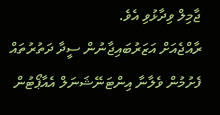ޖާމިލް ވިދާޅުވި އެވެ.
ރާއްޖެއަށް އަޒަރުބައިޖާނުން ސީދާ ދަތުރުތައް ފެށުމުން ވެލާނާ އިންޓަނޭޝަނަލް އެއާޕޯޓުން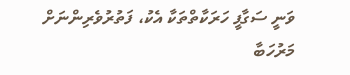ވަނީ ސަގާފީ ހަރަކާތްތަކާ އެކު، ފަތުރުވެރިންނަށް މަރުހަބާ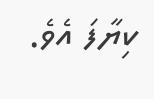ކިޔާފަ އެވެ.